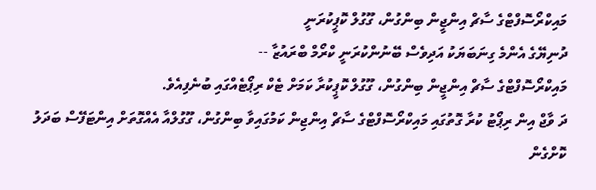މައިކްރޯސޮފްޓްގެ ސާޗް އިންޖީން ބިންގުން، ގޫގުލް ކޮޕީކުރަނީ
ދުނިޔޭގެ އެންމެ ގިނަބަޔަކު އަދިވެސް ބޭނުންކުރަނީ ކްރޯމް ބްރައުޒާ --
މައިކްރޯސޮފްޓްގެ ސާޗް އިންޖީން ބިންގުން، ގޫގުލް ކޮޕީކުރާ ކަމަށް ޓެކް ރިޕޯޓެއްގައި ބުނެފިއެވެ.
ދަ ވާޖް އިން ރިޕޯޓު ކުރާ ގޮތުގައި މައިކްރޯސޮފްޓްގެ ސާޗް އިންޖިން ކަމުގައިވާ ބިންގުން، ގޫގުލްއާ އެއްގޮތަށް އިންޓަފޭސް ބަދަލު ކޮށްގެން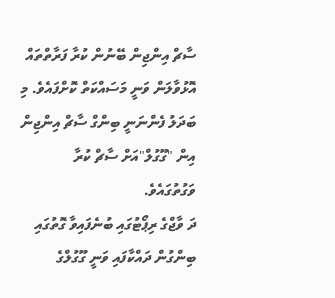ސާޗް އިންޖިން ބޭނުން ކުރާ ފަރާތްތައް އޮޅުވާލަން ވަނީ މަސައްކަތް ކޮށްފައެވެ. މި ބަދަލު ފެންނަނީ ބިންގް ސާޗް އިންޖިން އިން "ގޫގުލް"އަށް ސާޗް ކުރާ ވަގުތުގައެވެ.
ދަ ވާޖްގެ ރިޕޯޓުގައި ބުނެފައިވާ ގޮތުގައި ބިންގުން ދައްކާފައި ވަނީ ގޫގުލްގެ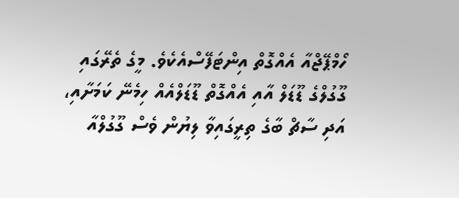ހޯމްޕޭޖްއާ އެއްގޮތް އިންޓަފޭސްއެކެވެ. މީގެ ތެރޭގައި ގޫގުލްގެ ޑޫޑަލް އާއި އެއްގޮތް ޑޫޑަލްއެއް ހިމެނޭ ކަމަށާއި، އަދި ސާޗް ބާގެ ތިރީގައިވާ ލިޔުން ވެސް ގޫގުލްއާ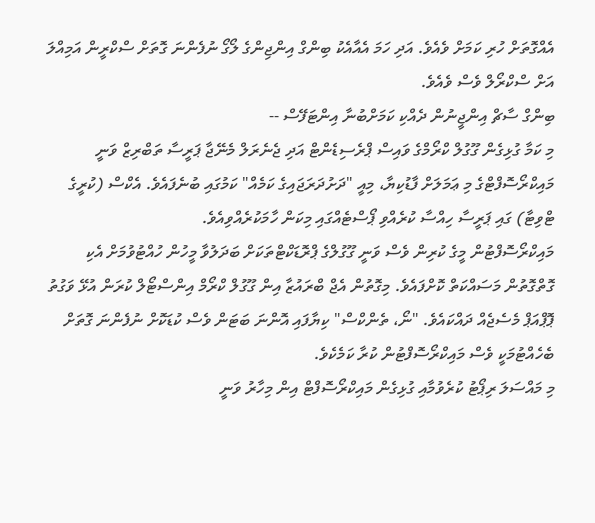އެއްގޮތަށް ހުރި ކަމަށް ވެއެވެ. އަދި ހަމަ އެއާއެކު ބިންގް އިންޖިންގެ ލޯގޯ ނުފެންނަ ގޮތަށް ސްކްރީން އަމިއްލަ އަށް ސްކްރޯލް ވެސް ވެއެވެ.
ބިންގް ސާޗް އިންޖީނުން ދެއްކި ކަމަށްބުނާ އިންޓަފޭސް --
މި ކަމާ ގުޅިގެން ގޫގުލް ކްރޯމްގެ ވައިސް ޕްރެސިޑެންޓް އަދި ޖެނެރަލް މެނޭޖާ ޕަރީސާ ތަބްރިޒް ވަނީ މައިކްރޯސޮފްޓްގެ މި ޢަމަލަށް ފާޑުކިޔާ، މިއީ "ދަށުދަރަޖައިގެ ކަމެއް" ކަމުގައި ބުނެފައެވެ. އެކްސް (ކުރީގެ ޓްވިޓާ) ގައި ޕަރީސާ ހިއްސާ ކުރެއްވި ޕޯސްޓެއްގައި މިކަން ހާމަކުރެއްވިއެވެ.
މައިކްރޯސޮފްޓުން މީގެ ކުރިން ވެސް ވަނީ ގޫގުލްގެ ޕްރޮޑަކްޓްތަކަށް ބަދަލުވާ މީހުން ހުއްޓުވުމަށް އެކި ގޮތްގޮތުން މަސައްކަތް ކޮށްފައެވެ. މިގޮތުން އެޖް ބްރައުޒާ އިން ގޫގުލް ކްރޯމް އިންސްޓޯލް ކުރަން އުޅޭ ވަގުތު ޕޮޕްއަޕް މެސެޖެއް ދައްކައެވެ. "ނޯ، ތެންކްސް" ކިޔާފައި އޮންނަ ބަޓަން ވެސް ކުޑަކޮށް ނުފެންނަ ގޮތަށް ބެހެއްޓުމަކީ ވެސް މައިކްރޯސޮފްޓުން ކުރާ ކަމެކެވެ.
މި މައްސަލަ ރިޕޯޓު ކުރެވުމާއި ގުޅިގެން މައިކްރޯސޮފްޓް އިން މިހާރު ވަނީ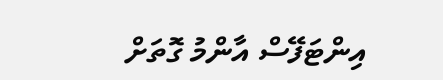އިންޓަފޭސް އާންމު ގޮތަށް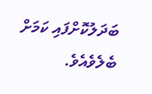ބަދަލުކޮށްފައި ކަމަށް ބެލެވެއެވެ.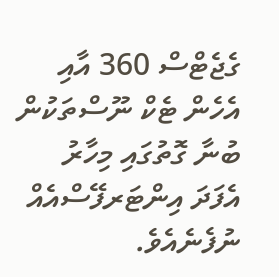ގެޖެޓްސް 360 އާއި އެހެން ޓެކް ނޫސްތަކުން ބުނާ ގޮތުގައި މިހާރު އެފަދަ އިންޓަރފޭސްއެއް ނުފެނެއެވެ.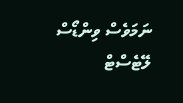ނަމަވެސް ވިންޑޯސް ލޭޓެސްޓް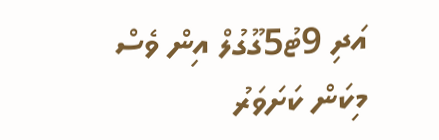އަދި 9ޓު5ގޫގުލް އިން ވެސް މިކަން ކަށަވަރު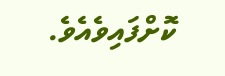ކޮށްފައިވެއެވެ.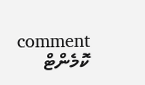comment ކޮމެންޓް